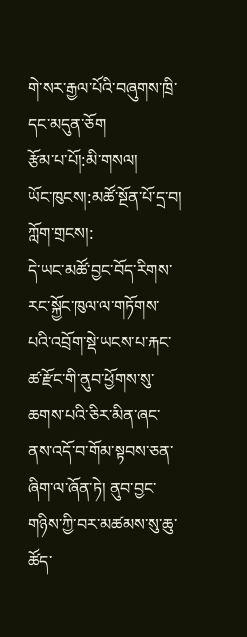གེ་སར་རྒྱལ་པོའི་བཞུགས་ཁྲི་དང་མདུན་ཅོག
རྩོམ་པ་པོ།:མི་གསལ།
ཡོང་ཁུངས།:མཚོ་སྔོན་པོ་དྲ་བ།
ཀློག་གྲངས།:
དེ་ཡང་མཚོ་བྱང་བོད་རིགས་རང་སྐྱོང་ཁུལ་ལ་གཏོགས་པའི་འབྲོག་སྡེ་ཡངས་པ་རྐང་ཚ་རྫོང་གི་ནུབ་ཕྱོགས་སུ་ཆགས་པའི་ཅིར་མིན་ཞང་ནས་འདོ་བ་གོམ་སྟབས་ཅན་ཞིག་ལ་ཞོན་ཏེ། ནུབ་བྱང་གཉིས་ཀྱི་བར་མཚམས་སུ་ཆུ་ཚོད་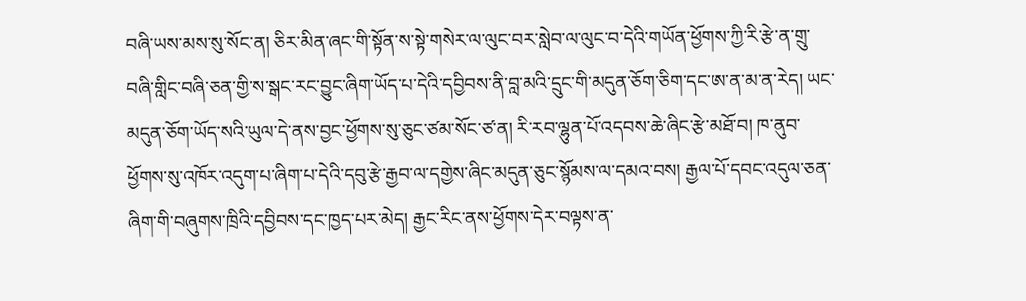བཞི་ཡས་མས་སུ་སོང་ན། ཅིར་མིན་ཞང་གི་སྟོན་ས་སྟེ་གསེར་ལ་ལུང་བར་སླེབ་ལ་ལུང་བ་དེའི་གཡོན་ཕྱོགས་ཀྱི་རི་རྩེ་ན་གྲུ་བཞི་གླིང་བཞི་ཅན་གྱི་ས་སྒང་རང་བྱུང་ཞིག་ཡོད་པ་དེའི་དབྱིབས་ནི་བླ་མའི་དྲུང་གི་མདུན་ཅོག་ཅིག་དང་ཨ་ན་མ་ན་རེད། ཡང་མདུན་ཅོག་ཡོད་སའི་ཡུལ་དེ་ནས་བྱང་ཕྱོགས་སུ་ཅུང་ཙམ་སོང་ཙ་ན། རི་རབ་ལྷུན་པོ་འདབས་ཆེ་ཞིང་རྩེ་མཐོ་བ། ཁ་ནུབ་ཕྱོགས་སུ་འཁོར་འདུག་པ་ཞིག་པ་དེའི་དབུ་རྩེ་རྒྱབ་ལ་དགྱེས་ཞིང་མདུན་ཅུང་སྙོམས་ལ་དམའ་བས། རྒྱལ་པོ་དབང་འདུལ་ཅན་ཞིག་གི་བཞུགས་ཁྲིའི་དབྱིབས་དང་ཁྱད་པར་མེད། རྒྱང་རིང་ནས་ཕྱོགས་དེར་བལྟས་ན་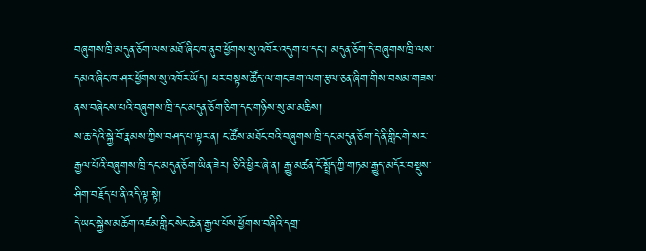བཞུགས་ཁྲི་མདུན་ཅོག་ལས་མཐོ་ཞིང་ཁ་ནུབ་ཕྱོགས་སུ་འཁོར་འདུག་པ་དང་། མདུན་ཅོག་དེ་བཞུགས་ཁྲི་ལས་དམའ་ཞིང་ཁ་ཤར་ཕྱོགས་སུ་འཁོར་ཡོད། ཕར་བསྟས་ཚོད་ལ་གང་ཟག་ལག་རྩལ་ཅན་ཞིག་གིས་བསམ་གཟས་ནས་བཞེངས་པའི་བཞུགས་ཁྲི་དང་མདུན་ཅོག་ཅིག་དང་གཉིས་སུ་མ་མཆིས།
ས་ཆ་དེའི་སྐྱེ་བོ་རྣམས་ཀྱིས་བཤད་པ་ལྟར་ན། ང་ཚོས་མཐོང་བའི་བཞུགས་ཁྲི་དང་མདུན་ཅོག་དེ་ནི་གླིང་གེ་སར་རྒྱལ་པོའི་བཞུགས་ཁྲི་དང་མདུན་ཅོག་ཡིན་ཟེར། ཅིའི་ཕྱིར་ཞེ་ན། རྒྱུ་མཚན་ངོ་སྤྲོད་ཀྱི་གཏམ་རྒྱུད་མདོར་བསྡུས་ཤིག་བརྗོད་པ་ནི་འདི་ལྟ་སྟེ།
དེ་ཡང་སྐྱེས་མཆོག་འཛམ་གླིང་སེང་ཆེན་རྒྱལ་པོས་ཕྱོགས་བཞིའི་དགྲ་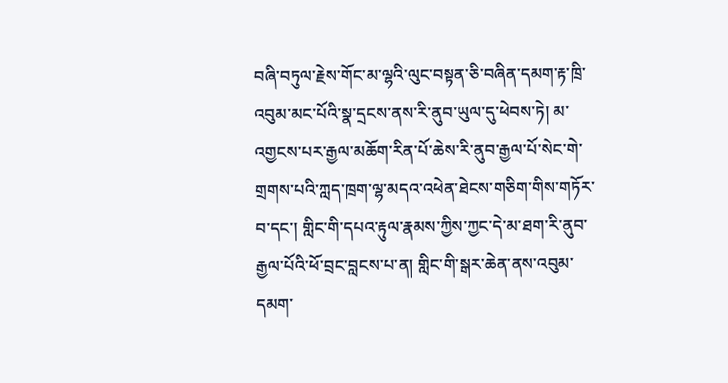བཞི་བཏུལ་རྗེས་གོང་མ་ལྷའི་ལུང་བསྟན་ཅི་བཞིན་དམག་རྟ་ཁྲི་འབུམ་མང་པོའི་སྣ་དྲངས་ནས་རི་ནུབ་ཡུལ་དུ་ཕེབས་ཏེ། མ་འགྱངས་པར་རྒྱལ་མཆོག་རིན་པོ་ཆེས་རི་ནུབ་རྒྱལ་པོ་སེང་གེ་གྲགས་པའི་ཀླད་ཁྲག་ལྷ་མདའ་འཕེན་ཐེངས་གཅིག་གིས་གཏོར་བ་དང་། གླིང་གི་དཔའ་རྟུལ་རྣམས་ཀྱིས་ཀྱང་དེ་མ་ཐག་རི་ནུབ་རྒྱལ་པོའི་ཕོ་བྲང་བླངས་པ་ན། གླིང་གི་སྒར་ཆེན་ནས་འབུམ་དམག་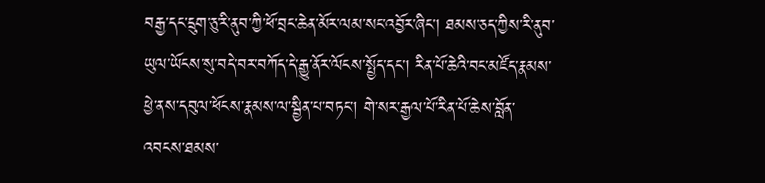བརྒྱ་དང་དྲུག་ཅུ་རི་ནུབ་ཀྱི་ཕོ་བྲང་ཆེན་མོར་ལམ་སང་འབྱོར་ཞིང་། ཐམས་ཅད་ཀྱིས་རི་ནུབ་ཡུལ་ཡོངས་སུ་བདེ་བར་བཀོད་དེ་རྒྱུ་ནོར་ལོངས་སྤྱོད་དང་། རིན་པོ་ཆེའི་བང་མཛོད་རྣམས་ཕྱེ་ནས་དབུལ་ཕོངས་རྣམས་ལ་སྦྱིན་པ་བཏང་། གེ་སར་རྒྱལ་པོ་རིན་པོ་ཆེས་བློན་འབངས་ཐམས་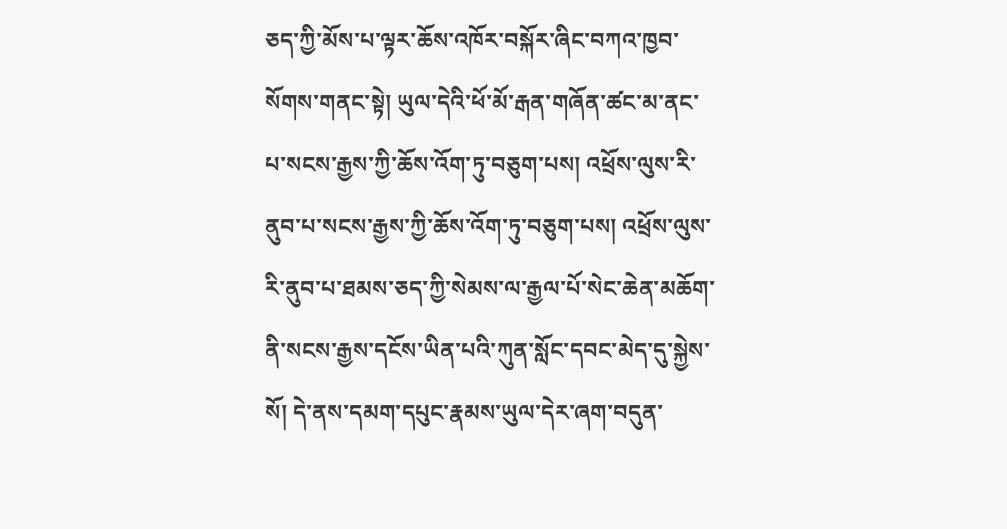ཅད་ཀྱི་མོས་པ་ལྟར་ཆོས་འཁོར་བསྐོར་ཞིང་བཀའ་ཁྱབ་སོགས་གནང་སྟེ། ཡུལ་དེའི་ཕོ་མོ་རྒན་གཞོན་ཚང་མ་ནང་པ་སངས་རྒྱས་ཀྱི་ཆོས་འོག་ཏུ་བཅུག་པས། འཕྲོས་ལུས་རི་ནུབ་པ་སངས་རྒྱས་ཀྱི་ཆོས་འོག་ཏུ་བཅུག་པས། འཕྲོས་ལུས་རི་ནུབ་པ་ཐམས་ཅད་ཀྱི་སེམས་ལ་རྒྱལ་པོ་སེང་ཆེན་མཆོག་ནི་སངས་རྒྱས་དངོས་ཡིན་པའི་ཀུན་སློང་དབང་མེད་དུ་སྐྱེས་སོ། དེ་ནས་དམག་དཔུང་རྣམས་ཡུལ་དེར་ཞག་བདུན་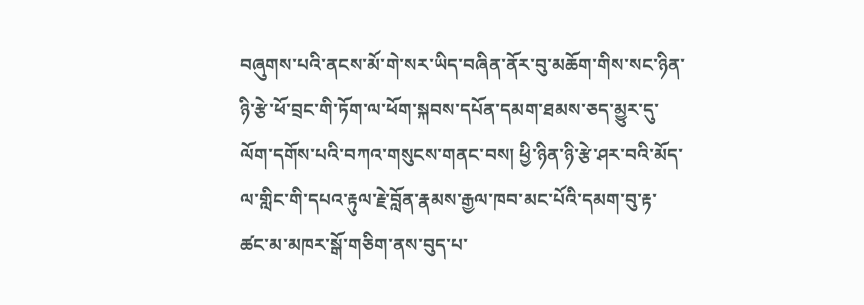བཞུགས་པའི་ནངས་མོ་གེ་སར་ཡིད་བཞིན་ནོར་བུ་མཆོག་གིས་སང་ཉིན་ཉི་རྩེ་ཕོ་བྲང་གི་ཏོག་ལ་ཕོག་སྐབས་དཔོན་དམག་ཐམས་ཅད་མྱུར་དུ་ལོག་དགོས་པའི་བཀའ་གསུངས་གནང་བས། ཕྱི་ཉིན་ཉི་རྩེ་ཤར་བའི་མོད་ལ་གླིང་གི་དཔའ་རྟུལ་རྗེ་བློན་རྣམས་རྒྱལ་ཁབ་མང་པོའི་དམག་བུ་རྟ་ཚང་མ་མཁར་སྒོ་གཅིག་ནས་བུད་པ་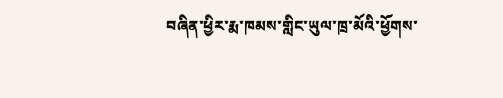བཞིན་ཕྱིར་རྨ་ཁམས་གླིང་ཡུལ་ཁྲ་མོའི་ཕྱོགས་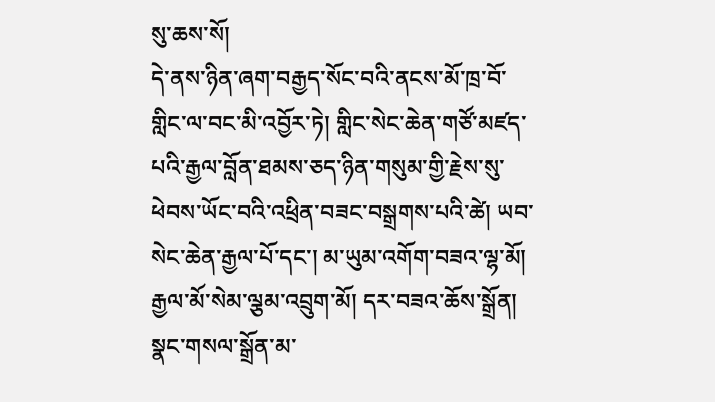སུ་ཆས་སོ།
དེ་ནས་ཉིན་ཞག་བརྒྱད་སོང་བའི་ནངས་མོ་ཁྲ་བོ་གླིང་ལ་བང་མི་འབྱོར་ཏེ། གླིང་སེང་ཆེན་གཙོ་མཛད་པའི་རྒྱལ་བློན་ཐམས་ཅད་ཉིན་གསུམ་གྱི་རྗེས་སུ་ཕེབས་ཡོང་བའི་འཕྲིན་བཟང་བསྒྲགས་པའི་ཚེ། ཡབ་སེང་ཆེན་རྒྱལ་པོ་དང་། མ་ཡུམ་འགོག་བཟའ་ལྷ་མོ། རྒྱལ་མོ་སེམ་ལྕམ་འབྲུག་མོ། དར་བཟའ་ཆོས་སྒྲོན། སྣང་གསལ་སྒྲོན་མ་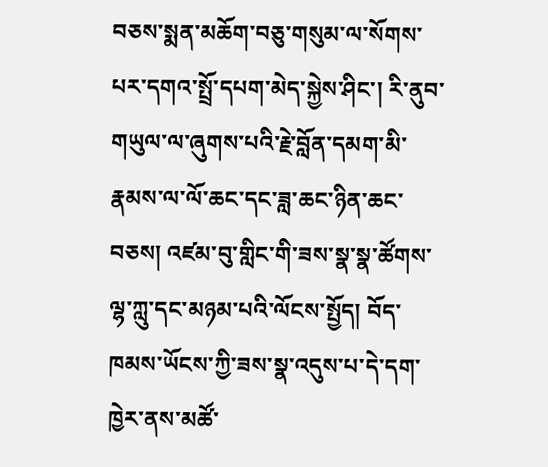བཅས་སྨན་མཆོག་བཅུ་གསུམ་ལ་སོགས་པར་དགའ་སྤྲོ་དཔག་མེད་སྐྱེས་ཤིང་། རི་ནུབ་གཡུལ་ལ་ཞུགས་པའི་རྗེ་བློན་དམག་མི་རྣམས་ལ་ལོ་ཆང་དང་ཟླ་ཆང་ཉིན་ཆང་བཅས། འཛམ་བུ་གླིང་གི་ཟས་སྣ་སྣ་ཚོགས་ལྷ་ཀླུ་དང་མཉམ་པའི་ལོངས་སྤྱོད། བོད་ཁམས་ཡོངས་ཀྱི་ཟས་སྣ་འདུས་པ་དེ་དག་ཁྱེར་ནས་མཚོ་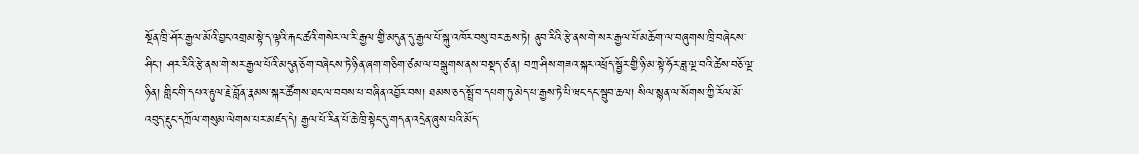སྔོན་ཁྲི་ཤོར་རྒྱལ་མོའི་བྱང་འགྲམ་སྟེ་ད་ལྟའི་རྐང་ཚའི་གསེར་ལ་རི་རྒྱལ་གྱི་མདུན་དུ་རྒྱལ་པོ་སྐུ་འཁོར་བསུ་བར་ཆས་ཏེ། ནུབ་རིའི་རྩེ་ནས་གེ་སར་རྒྱལ་པོ་མཆོག་ལ་བཞུགས་ཁྲི་བཞེངས་ཤིང་། ཤར་རིའི་རྩེ་ནས་གེ་སར་རྒྱལ་པོའི་མདུན་ཅོག་བཞེངས་ཏེ་ཉིན་ཞག་གཅིག་ཙམ་ལ་བསྒུགས་ནས་བསྡད་ཙ་ན། བཀྲ་ཤིས་གཟའ་སྐར་འཕྲོད་སྦྱོར་གྱི་ཉི་མ་སྟེ་ཧོར་ཟླ་ལྔ་བའི་ཚེས་བཅོ་ལྔ་ཉིན། གླིང་གི་དཔའ་རྟུལ་རྗེ་བློན་རྣམས་སྐར་ཚོགས་ཐང་ལ་བབས་པ་བཞིན་འབྱོར་བས། ཐམས་ཅད་སྤྲོ་བ་དཔག་ཏུ་མེད་པ་རྒྱས་ཏེ་པི་ཝང་དང་སྦུབ་ཆལ། སིལ་སྙན་ལ་སོགས་ཀྱི་རོལ་མོ་འབུད་རྡུང་དཀྲོལ་གསུམ་ལེགས་པར་མཛད་དེ། རྒྱལ་པོ་རིན་པོ་ཆེ་ཁྲི་སྟེང་དུ་གདན་འདྲེན་ཞུས་པའི་མོད་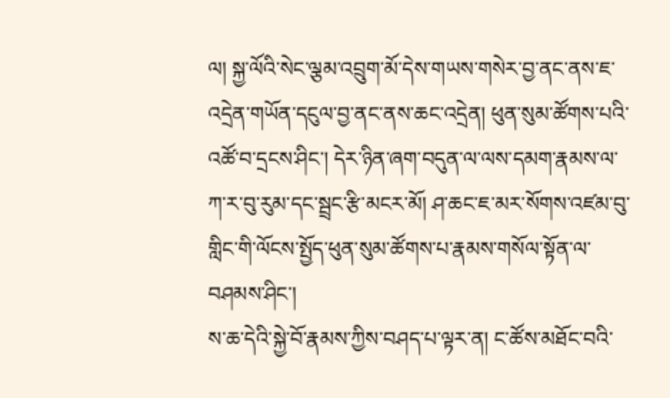ལ། སྐྱ་ལོའི་སེང་ལྕམ་འབྲུག་མོ་དེས་གཡས་གསེར་བྱ་ནང་ནས་ཇ་འདྲེན་གཡོན་དངུལ་བྱ་ནང་ནས་ཆང་འདྲེན། ཕུན་སུམ་ཚོགས་པའི་འཚོ་བ་དྲངས་ཤིང་། དེར་ཉིན་ཞག་བདུན་ལ་ལས་དམག་རྣམས་ལ་ཀ་ར་བུ་རུམ་དང་སྦྲང་རྩི་མངར་མོ། ཤ་ཆང་ཇ་མར་སོགས་འཛམ་བུ་གླིང་གི་ལོངས་སྤྱོད་ཕུན་སུམ་ཚོགས་པ་རྣམས་གསོལ་སྟོན་ལ་བཤམས་ཤིང་།
ས་ཆ་དེའི་སྐྱེ་བོ་རྣམས་ཀྱིས་བཤད་པ་ལྟར་ན། ང་ཚོས་མཐོང་བའི་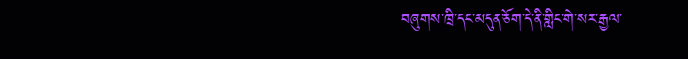བཞུགས་ཁྲི་དང་མདུན་ཅོག་དེ་ནི་གླིང་གེ་སར་རྒྱལ་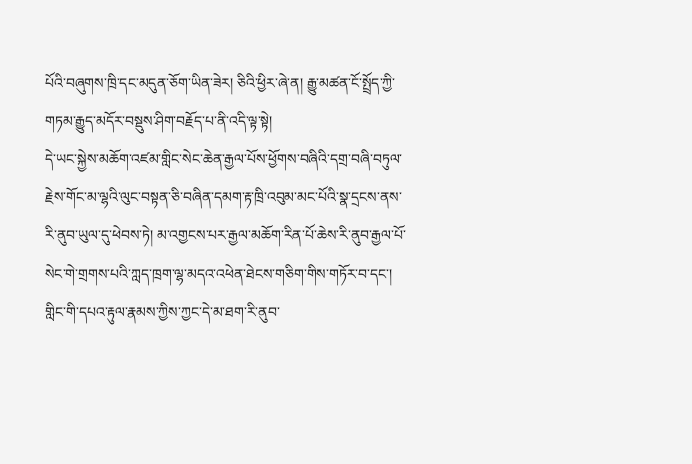པོའི་བཞུགས་ཁྲི་དང་མདུན་ཅོག་ཡིན་ཟེར། ཅིའི་ཕྱིར་ཞེ་ན། རྒྱུ་མཚན་ངོ་སྤྲོད་ཀྱི་གཏམ་རྒྱུད་མདོར་བསྡུས་ཤིག་བརྗོད་པ་ནི་འདི་ལྟ་སྟེ།
དེ་ཡང་སྐྱེས་མཆོག་འཛམ་གླིང་སེང་ཆེན་རྒྱལ་པོས་ཕྱོགས་བཞིའི་དགྲ་བཞི་བཏུལ་རྗེས་གོང་མ་ལྷའི་ལུང་བསྟན་ཅི་བཞིན་དམག་རྟ་ཁྲི་འབུམ་མང་པོའི་སྣ་དྲངས་ནས་རི་ནུབ་ཡུལ་དུ་ཕེབས་ཏེ། མ་འགྱངས་པར་རྒྱལ་མཆོག་རིན་པོ་ཆེས་རི་ནུབ་རྒྱལ་པོ་སེང་གེ་གྲགས་པའི་ཀླད་ཁྲག་ལྷ་མདའ་འཕེན་ཐེངས་གཅིག་གིས་གཏོར་བ་དང་། གླིང་གི་དཔའ་རྟུལ་རྣམས་ཀྱིས་ཀྱང་དེ་མ་ཐག་རི་ནུབ་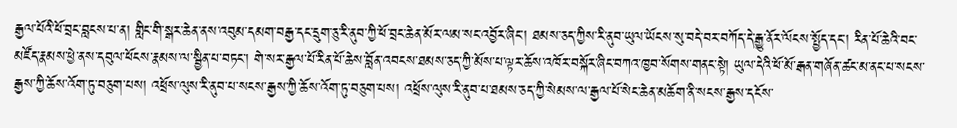རྒྱལ་པོའི་ཕོ་བྲང་བླངས་པ་ན། གླིང་གི་སྒར་ཆེན་ནས་འབུམ་དམག་བརྒྱ་དང་དྲུག་ཅུ་རི་ནུབ་ཀྱི་ཕོ་བྲང་ཆེན་མོར་ལམ་སང་འབྱོར་ཞིང་། ཐམས་ཅད་ཀྱིས་རི་ནུབ་ཡུལ་ཡོངས་སུ་བདེ་བར་བཀོད་དེ་རྒྱུ་ནོར་ལོངས་སྤྱོད་དང་། རིན་པོ་ཆེའི་བང་མཛོད་རྣམས་ཕྱེ་ནས་དབུལ་ཕོངས་རྣམས་ལ་སྦྱིན་པ་བཏང་། གེ་སར་རྒྱལ་པོ་རིན་པོ་ཆེས་བློན་འབངས་ཐམས་ཅད་ཀྱི་མོས་པ་ལྟར་ཆོས་འཁོར་བསྐོར་ཞིང་བཀའ་ཁྱབ་སོགས་གནང་སྟེ། ཡུལ་དེའི་ཕོ་མོ་རྒན་གཞོན་ཚང་མ་ནང་པ་སངས་རྒྱས་ཀྱི་ཆོས་འོག་ཏུ་བཅུག་པས། འཕྲོས་ལུས་རི་ནུབ་པ་སངས་རྒྱས་ཀྱི་ཆོས་འོག་ཏུ་བཅུག་པས། འཕྲོས་ལུས་རི་ནུབ་པ་ཐམས་ཅད་ཀྱི་སེམས་ལ་རྒྱལ་པོ་སེང་ཆེན་མཆོག་ནི་སངས་རྒྱས་དངོས་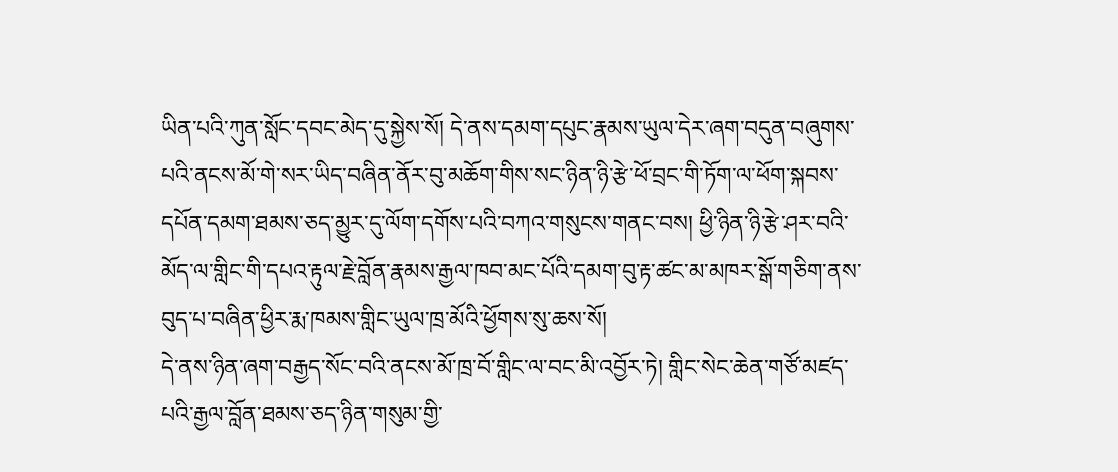ཡིན་པའི་ཀུན་སློང་དབང་མེད་དུ་སྐྱེས་སོ། དེ་ནས་དམག་དཔུང་རྣམས་ཡུལ་དེར་ཞག་བདུན་བཞུགས་པའི་ནངས་མོ་གེ་སར་ཡིད་བཞིན་ནོར་བུ་མཆོག་གིས་སང་ཉིན་ཉི་རྩེ་ཕོ་བྲང་གི་ཏོག་ལ་ཕོག་སྐབས་དཔོན་དམག་ཐམས་ཅད་མྱུར་དུ་ལོག་དགོས་པའི་བཀའ་གསུངས་གནང་བས། ཕྱི་ཉིན་ཉི་རྩེ་ཤར་བའི་མོད་ལ་གླིང་གི་དཔའ་རྟུལ་རྗེ་བློན་རྣམས་རྒྱལ་ཁབ་མང་པོའི་དམག་བུ་རྟ་ཚང་མ་མཁར་སྒོ་གཅིག་ནས་བུད་པ་བཞིན་ཕྱིར་རྨ་ཁམས་གླིང་ཡུལ་ཁྲ་མོའི་ཕྱོགས་སུ་ཆས་སོ།
དེ་ནས་ཉིན་ཞག་བརྒྱད་སོང་བའི་ནངས་མོ་ཁྲ་བོ་གླིང་ལ་བང་མི་འབྱོར་ཏེ། གླིང་སེང་ཆེན་གཙོ་མཛད་པའི་རྒྱལ་བློན་ཐམས་ཅད་ཉིན་གསུམ་གྱི་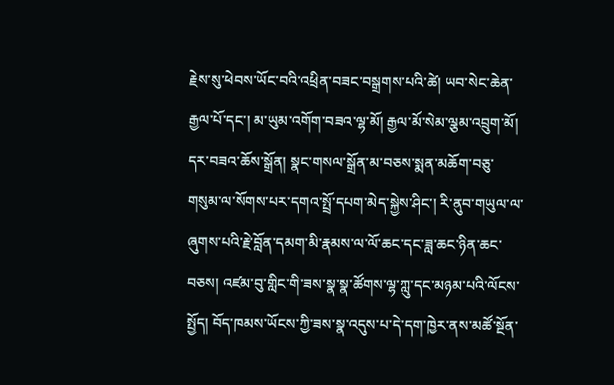རྗེས་སུ་ཕེབས་ཡོང་བའི་འཕྲིན་བཟང་བསྒྲགས་པའི་ཚེ། ཡབ་སེང་ཆེན་རྒྱལ་པོ་དང་། མ་ཡུམ་འགོག་བཟའ་ལྷ་མོ། རྒྱལ་མོ་སེམ་ལྕམ་འབྲུག་མོ། དར་བཟའ་ཆོས་སྒྲོན། སྣང་གསལ་སྒྲོན་མ་བཅས་སྨན་མཆོག་བཅུ་གསུམ་ལ་སོགས་པར་དགའ་སྤྲོ་དཔག་མེད་སྐྱེས་ཤིང་། རི་ནུབ་གཡུལ་ལ་ཞུགས་པའི་རྗེ་བློན་དམག་མི་རྣམས་ལ་ལོ་ཆང་དང་ཟླ་ཆང་ཉིན་ཆང་བཅས། འཛམ་བུ་གླིང་གི་ཟས་སྣ་སྣ་ཚོགས་ལྷ་ཀླུ་དང་མཉམ་པའི་ལོངས་སྤྱོད། བོད་ཁམས་ཡོངས་ཀྱི་ཟས་སྣ་འདུས་པ་དེ་དག་ཁྱེར་ནས་མཚོ་སྔོན་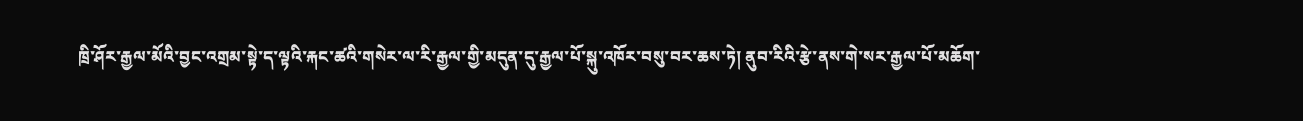ཁྲི་ཤོར་རྒྱལ་མོའི་བྱང་འགྲམ་སྟེ་ད་ལྟའི་རྐང་ཚའི་གསེར་ལ་རི་རྒྱལ་གྱི་མདུན་དུ་རྒྱལ་པོ་སྐུ་འཁོར་བསུ་བར་ཆས་ཏེ། ནུབ་རིའི་རྩེ་ནས་གེ་སར་རྒྱལ་པོ་མཆོག་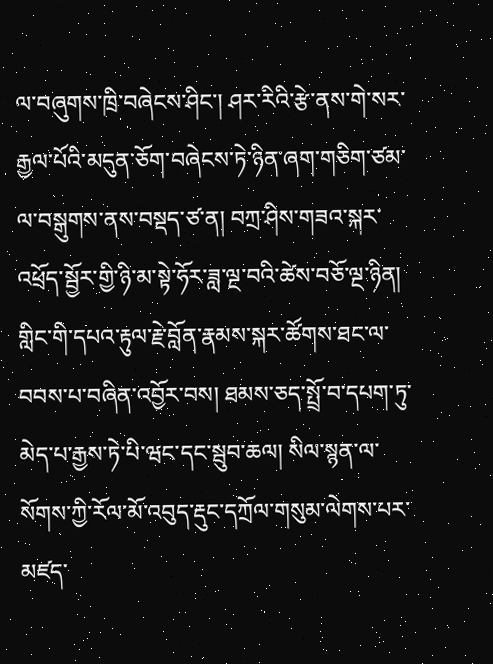ལ་བཞུགས་ཁྲི་བཞེངས་ཤིང་། ཤར་རིའི་རྩེ་ནས་གེ་སར་རྒྱལ་པོའི་མདུན་ཅོག་བཞེངས་ཏེ་ཉིན་ཞག་གཅིག་ཙམ་ལ་བསྒུགས་ནས་བསྡད་ཙ་ན། བཀྲ་ཤིས་གཟའ་སྐར་འཕྲོད་སྦྱོར་གྱི་ཉི་མ་སྟེ་ཧོར་ཟླ་ལྔ་བའི་ཚེས་བཅོ་ལྔ་ཉིན། གླིང་གི་དཔའ་རྟུལ་རྗེ་བློན་རྣམས་སྐར་ཚོགས་ཐང་ལ་བབས་པ་བཞིན་འབྱོར་བས། ཐམས་ཅད་སྤྲོ་བ་དཔག་ཏུ་མེད་པ་རྒྱས་ཏེ་པི་ཝང་དང་སྦུབ་ཆལ། སིལ་སྙན་ལ་སོགས་ཀྱི་རོལ་མོ་འབུད་རྡུང་དཀྲོལ་གསུམ་ལེགས་པར་མཛད་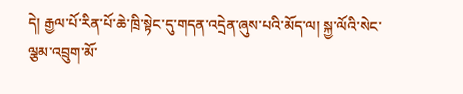དེ། རྒྱལ་པོ་རིན་པོ་ཆེ་ཁྲི་སྟེང་དུ་གདན་འདྲེན་ཞུས་པའི་མོད་ལ། སྐྱ་ལོའི་སེང་ལྕམ་འབྲུག་མོ་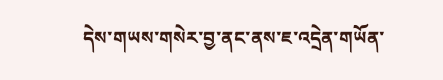དེས་གཡས་གསེར་བྱ་ནང་ནས་ཇ་འདྲེན་གཡོན་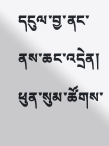དངུལ་བྱ་ནང་ནས་ཆང་འདྲེན། ཕུན་སུམ་ཚོགས་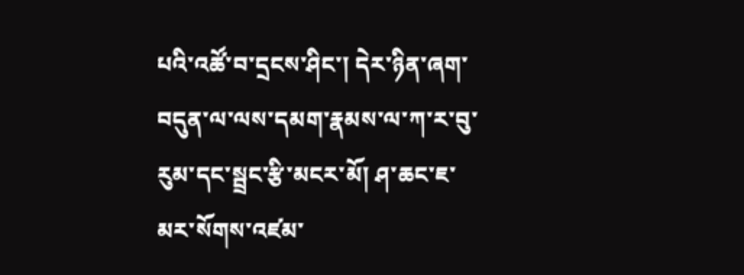པའི་འཚོ་བ་དྲངས་ཤིང་། དེར་ཉིན་ཞག་བདུན་ལ་ལས་དམག་རྣམས་ལ་ཀ་ར་བུ་རུམ་དང་སྦྲང་རྩི་མངར་མོ། ཤ་ཆང་ཇ་མར་སོགས་འཛམ་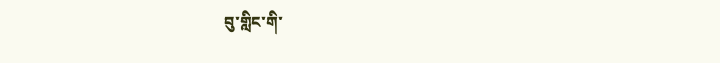བུ་གླིང་གི་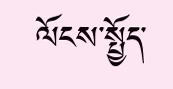ལོངས་སྤྱོད་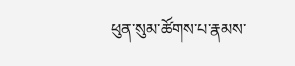ཕུན་སུམ་ཚོགས་པ་རྣམས་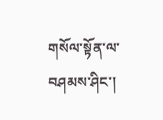གསོལ་སྟོན་ལ་བཤམས་ཤིང་།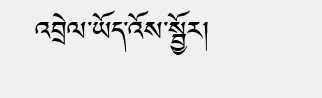འབྲེལ་ཡོད་འོས་སྦྱོར།